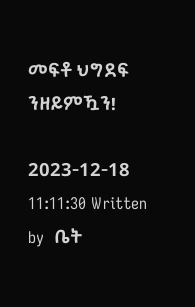መፍቶ ህግደፍ ንዘይምዃን!

2023-12-18 11:11:30 Written by  ቤት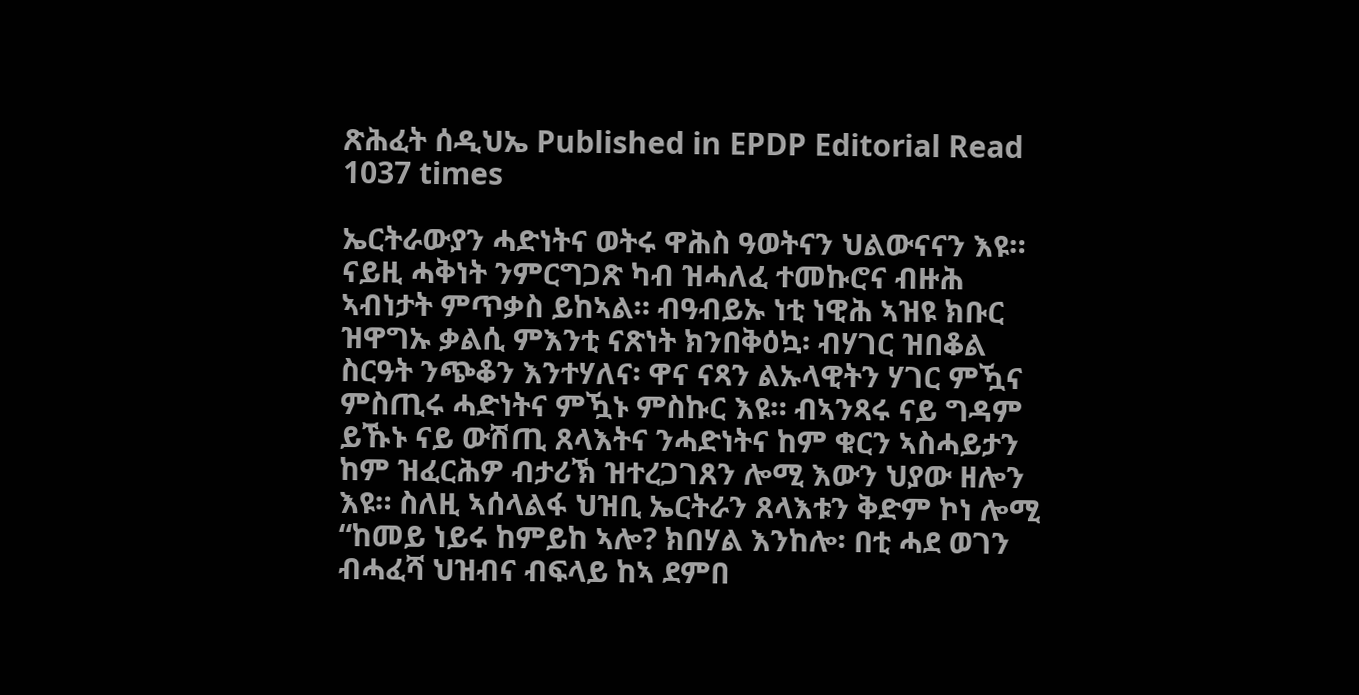ጽሕፈት ሰዲህኤ Published in EPDP Editorial Read 1037 times

ኤርትራውያን ሓድነትና ወትሩ ዋሕስ ዓወትናን ህልውናናን እዩ። ናይዚ ሓቅነት ንምርግጋጽ ካብ ዝሓለፈ ተመኩሮና ብዙሕ ኣብነታት ምጥቃስ ይከኣል። ብዓብይኡ ነቲ ነዊሕ ኣዝዩ ክቡር ዝዋግኡ ቃልሲ ምእንቲ ናጽነት ክንበቅዕኳ፡ ብሃገር ዝበቆል ስርዓት ንጭቆን እንተሃለና፡ ዋና ናጻን ልኡላዊትን ሃገር ምዃና ምስጢሩ ሓድነትና ምዃኑ ምስኩር እዩ። ብኣንጻሩ ናይ ግዳም ይኹኑ ናይ ውሽጢ ጸላእትና ንሓድነትና ከም ቁርን ኣስሓይታን ከም ዝፈርሕዎ ብታሪኽ ዝተረጋገጸን ሎሚ እውን ህያው ዘሎን እዩ። ስለዚ ኣሰላልፋ ህዝቢ ኤርትራን ጸላእቱን ቅድም ኮነ ሎሚ “ከመይ ነይሩ ከምይከ ኣሎ? ክበሃል እንከሎ፡ በቲ ሓደ ወገን ብሓፈሻ ህዝብና ብፍላይ ከኣ ደምበ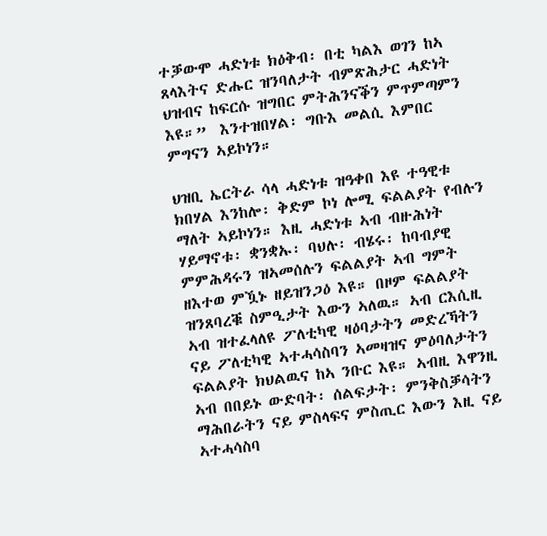ተቓውሞ ሓድነቱ ክዕቅብ፡ በቲ ካልእ ወገን ከኣ ጸላእትና ድሑር ዝንባለታት ብምጽሕታር ሓድነት ህዝብና ከፍርሱ ዝግበር ምትሕንናቕን ምጥምጣምን እዩ።”  እንተዝበሃል፡ ግቡእ መልሲ እምበር ምግናን ኣይኮነን።

ህዝቢ ኤርትራ ሳላ ሓድነቱ ዝዓቀበ እዩ ተዓዊቱ ክበሃል እንከሎ፡ ቅድም ኮነ ሎሚ ፍልልያት የብሉን  ማለት ኣይኮነን። እዚ ሓድነቱ ኣብ ብዙሕነት ሃይማኖቱ፡ ቋንቋኡ፡ ባህሉ፡ ብሄሩ፡ ከባብያዊ ምምሕዳሩን ዝኣመሰሉን ፍልልያት ኣብ ግምት ዘእተወ ምዃኑ ዘይዝንጋዕ እዩ። በዞም ፍልልያት ዝንጸባረቑ ስምዒታት እውን ኣለዉ። ኣብ ርእሲዚ ኣብ ዝተፈላለዩ ፖለቲካዊ ዛዕባታትን መድረኻትን ናይ ፖለቲካዊ ኣተሓሳስባን ኣመዛዝና ምዕባለታትን ፍልልያት ክህልዉና ከኣ ንቡር እዩ። ኣብዚ እዋንዚ ኣብ በበይኑ ውድባት፡ ሰልፍታት፡ ምንቅስቓሳትን ማሕበራትን ናይ ምስላፍና ምስጢር እውን እዚ ናይ ኣተሓሳስባ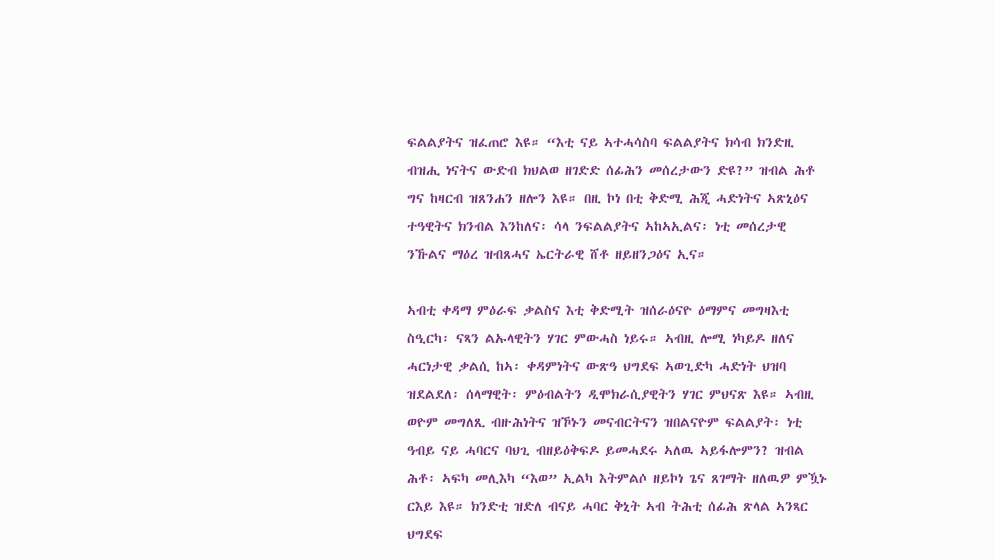ፍልልያትና ዝፈጠሮ እዩ። “እቲ ናይ ኣተሓሳስባ ፍልልያትና ክሳብ ክንድዚ ብዝሒ ነናትና ውድብ ክህልወ ዘገድድ ሰፊሕን መሰረታውን ድዩ?” ዝብል ሕቶ ግና ከዛርብ ዝጸንሐን ዘሎን እዩ። በዚ ኮነ በቲ ቅድሚ ሕጂ ሓድነትና ኣጽኒዕና ተዓዊትና ክንብል እንከለና፡ ሳላ ንፍልልያትና ኣከኣኢልና፡ ነቲ መሰረታዊ ንኹልና ማዕረ ዝብጸሓና ኤርትራዊ ሸቶ ዘይዘንጋዕና ኢና።

ኣብቲ ቀዳማ ምዕራፍ ቃልስና እቲ ቅድሚት ዝሰራዕናዮ ዕማምና መግዛእቲ ስዒርካ፡ ናጻን ልኡላዊትን ሃገር ምውሓስ ነይሩ። ኣብዚ ሎሚ ነካይዶ ዘለና ሓርነታዊ ቃልሲ ከኣ፡ ቀዳምነትና ውጽዓ ህግደፍ ኣወጊድካ ሓድነት ህዝባ ዝደልደለ፡ ሰላማዊት፡ ምዕብልትን ዲሞክራሲያዊትን ሃገር ምህናጽ እዩ። ኣብዚ ወዮም መግለጺ ብዙሕነትና ዝኾኑን መናብርትናን ዝበልናዮም ፍልልያት፡ ነቲ ዓብይ ናይ ሓባርና ባህጊ ብዘይዕቅፍዶ ይመሓደሩ ኣለዉ ኣይፋሎምን? ዝብል ሕቶ፡ ኣፍካ መሊእካ “እወ” ኢልካ እትምልሶ ዘይኮነ ጌና ጸገማት ዘለዉዎ ምዃኑ ርእይ እዩ። ክንድቲ ዝድለ ብናይ ሓባር ቅኒት ኣብ ትሕቲ ሰፊሕ ጽላል ኣንጻር ህግደፍ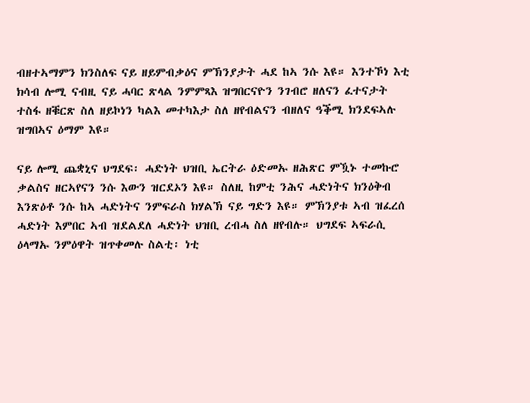ብዘተኣማምን ክንስለፍ ናይ ዘይምብቃዕና ምኽንያታት ሓደ ከኣ ንሱ እዩ። እንተኾነ እቲ ክሳብ ሎሚ ናብዚ ናይ ሓባር ጽላል ንምምጻእ ዝግበርናዮን ንገብሮ ዘለናን ፈተናታት ተስፋ ዘቑርጽ ስለ ዘይኮነን ካልእ መተካእታ ስለ ዘየብልናን ብዘለና ዓቕሚ ክንደፍኣሉ ዝግበኣና ዕማም እዩ።

ናይ ሎሚ ጨቋኒና ህግደፍ፡ ሓድነት ህዝቢ ኤርትራ ዕድመኡ ዘሕጽር ምዃኑ ተመኩሮ ቃልስና ዘርኣየናን ንሱ እውን ዝርደኦን እዩ። ስለዚ ከምቲ ንሕና ሓድነትና ክንዕቅብ እንጽዕቶ ንሱ ከኣ ሓድነትና ንምፍራስ ክሃልኽ ናይ ግድን እዩ። ምኽንያቱ ኣብ ዝፈረሰ ሓድነት እምበር ኣብ ዝደልደለ ሓድነት ህዝቢ ረብሓ ስለ ዘየብሉ። ህግደፍ ኣፍራሲ ዕላማኡ ንምዕዋት ዝጥቀመሉ ስልቲ፡ ነቲ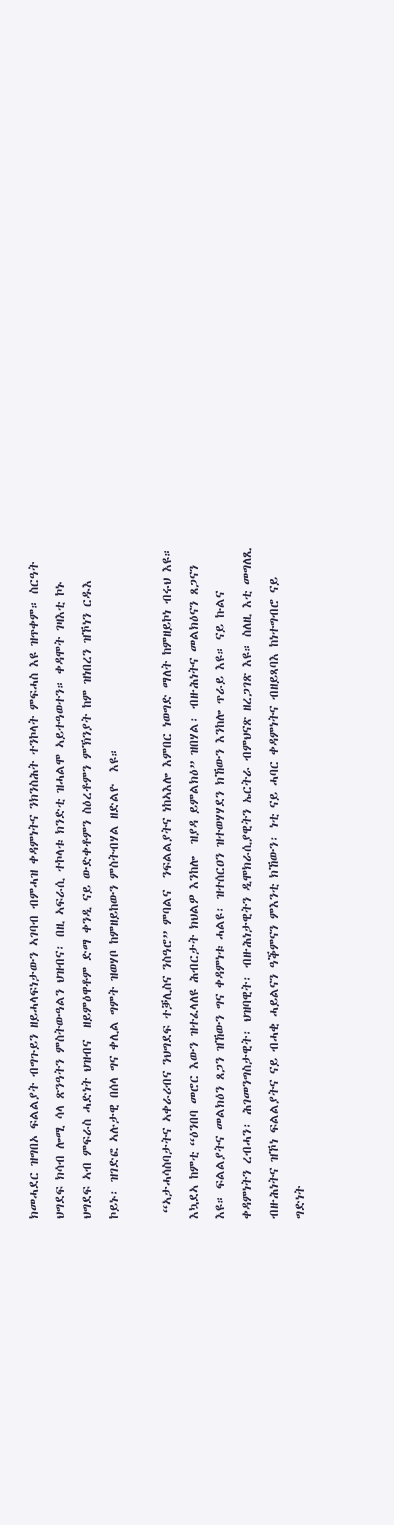ክመሓደር ዝግበኦ ፍልልያት ብግጉይን ዘይሓላፍነታውን ኣገባብ ብምሓዝ ቀዳምነትና ንክንስሕት ተንኮላት ምፍሓስ እዩ ዝጥቀም። ስርዓት ህግደፍ ክሳብ ሎሚ ሳላ ጽንዓትን ምስትውዓልን ህዝብና፡ በዚ ኣፍራሲ ተኮላቱ ክንድቲ ዝሓልሞ ኣይተዓወተን። ቀዳሞት ገዛእቲ ኮኑ ህግደፍ ኣብ ምፍራስ ሓድነት ህዝብና  ዘይምዕዋቶም ድማ ቀንዲ ናይ ውድቀቶምን ስዕረቶምን ምኽንያት ከም ዝነበረን ዝኾነን ርዱእ ኮይኑ፡ ዝገድፎ ኣሉታዊ በሰላ ግና ቀሊል ግምት ዝወሃቦ ከምዘይከውን ምስትብሃል ዘድልዮ  እዩ።

 “ኣታሓሳስባታትና ኣቀራሪብና ንህግደፍ ተቓሊስና ንስዓሮ” ምባልና  ንፍልልያትና ነከኣእሎ እምበር ነወግድ ማለት ከምዘይኮነ ብሩህ እዩ። እኳደኣ ከምቲ “ዕንበባ መሮር እውን ዝተፈላለዩ ሕብርታት ክህልዎ እንከሎ  ዝያዳ ይምልክዕ” ዝበሃል፡ ብዙሕነትና መልክዕናን ጸጋናን እዩ። ፍልልያትና መልክዕን ጸጋን ዝኸውን ግና ቀዳምነቱ ሓልዩ፡ ዝተሰርዐን ዝተወሃሃደን ክኸውን እንከሎ ጥራይ እዩ። ናይ ኩልና ቀዳምነትን ረብሓን፡ ሕገመንግስታዊት፡ ህዝባዊት፡ ብዙሕነታዊትን ዲሞክራሲያዊትን ኤርትራ ብምህናጽ ዘረጋገጽ እዩ። ስለዚ እቲ መግለጺ ብዙሕነትና ዝኾነ ፍልልያትና ናይ ብሓቂ ሓይልናን ዓቕምናን ምእንቲ ክኸውን፡ ነቲ ናይ ሓባር ቀዳምነትና ብዘይጻባእ ከነተግብሮ ናይ ግድነት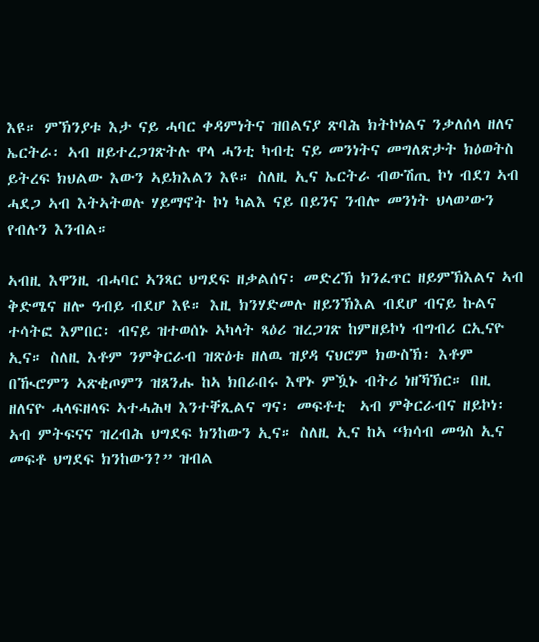እዩ። ምኽንያቱ እታ ናይ ሓባር ቀዳምነትና ዝበልናያ ጽባሕ ክትኮነልና ንቃለሰላ ዘለና ኤርትራ፡ ኣብ ዘይተረጋገጽትሉ ዋላ ሓንቲ ካብቲ ናይ መንነትና መግለጽታት ክዕወትስ ይትረፍ ክህልው እውን ኣይክእልን እዩ። ስለዚ ኢና ኤርትራ ብውሽጢ ኮነ ብደገ ኣብ ሓደጋ ኣብ እትኣትወሉ ሃይማኖት ኮነ ካልእ ናይ በይንና ንብሎ መንነት ህላወ’ውን የብሉን እንብል።

ኣብዚ እዋንዚ ብሓባር ኣንጻር ህግደፍ ዘቃልሰና፡ መድረኽ ክንፈጥር ዘይምኽእልና ኣብ ቅድሜና ዘሎ ዓብይ ብደሆ እዩ። እዚ ክንሃድመሉ ዘይንኽእል ብደሆ ብናይ ኩልና  ተሳትፎ እምበር፡ ብናይ ዝተወሰኑ ኣካላት ጻዕሪ ዝረጋገጽ ከምዘይኮነ ብግብሪ ርኢናዮ ኢና። ስለዚ እቶም ንምቅርራብ ዝጽዕቱ ዘለዉ ዝያዳ ናህሮም ክውስኽ፡ እቶም በዂሮምን ኣጽቂጦምን ዝጸንሑ ከኣ ክበራበሩ እዋኑ ምዃኑ ብትሪ ነዘኻኽር። በዚ ዘለናዮ ሓላፍዘላፍ ኣተሓሕዛ እንተቐጺልና ግና፡ መፍቶቲ  ኣብ ምቅርራብና ዘይኮነ፡ ኣብ ምትፍናና ዝረብሕ ህግደፍ ክንከውን ኢና። ስለዚ ኢና ከኣ “ክሳብ መዓስ ኢና መፍቶ ህግደፍ ክንከውን?” ዝብል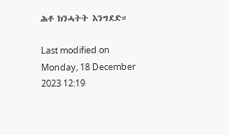ሕቶ ክንሓትት እንግደድ።

Last modified on Monday, 18 December 2023 12:19